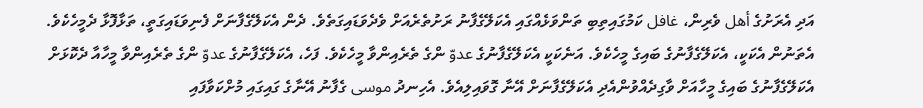އަދި އެރަށުގެ أهل ވެރިން، غافل ކަމުގައިތިބި ތަންވަޅެއްގައި އެކަލޭގެފާނު ރަށުތެރެއަށް ވެދެވަޑައިގަތެވެ. ދެން އެކަލޭގެފާނަށް ފެނިވަޑައިގަތީ، ތަޅާފޮޅާ ދެމީހެކެވެ. އެތަނުން އެކަކީ، އެކަލޭގެފާނުގެ ބައިގެ މީހެކެވެ. އަނެކަކީ އެކަލޭގެފާނުގެ عدوّ ންގެ ތެރެއިންވާ މީހެކެވެ. ފަހެ، އެކަލޭގެފާނުގެ عدوّ ންގެ ތެރެއިންވާ މީހާއާ ދެކޮޅަށް އެކަލޭގެފާނުގެ ބައިގެ މީހާއަށް ވާގިދެއްވުންއެދި އެކަލޭގެފާނަށް އޭނާ ގޮވައިލިއެވެ. އެހިނދު موسى ގެފާނު އޭނާގެ ގައިގައި މުށްކަވާފައި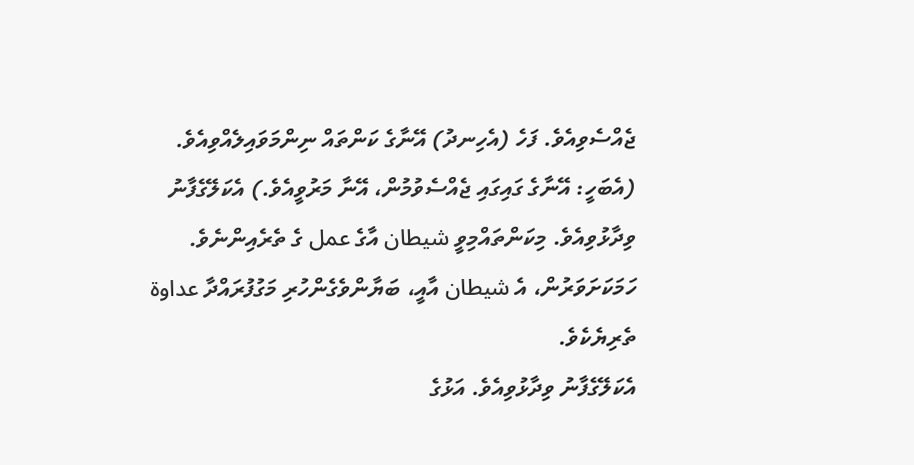ޖެއްސެވިއެވެ. ފަހެ (އެހިނދު) އޭނާގެ ކަންތައް ނިންމަވައިލެއްވިއެވެ. (އެބަހީ: އޭނާގެ ގައިގައި ޖެއްސެވުމުން، އޭނާ މަރުވީއެވެ.) އެކަލޭގެފާނު ވިދާޅުވިއެވެ. މިކަންތައްމިވީ شيطان އާގެ عمل ގެ ތެރެއިންނެވެ. ހަމަކަށަވަރުން، އެ شيطان އާއީ، ބަޔާންވެގެންހުރި މަގުފުރައްދާ عداوة ތެރިޔެކެވެ.
އެކަލޭގެފާނު ވިދާޅުވިއެވެ. އަޅުގެ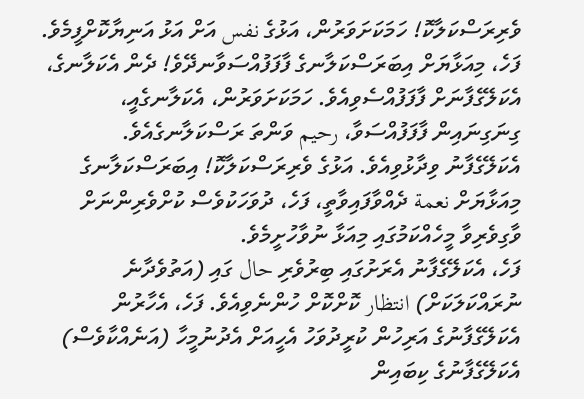ވެރިރަސްކަލާކޮ! ހަމަކަށަވަރުން، އަޅުގެ نفس އަށް އަޅު އަނިޔާކޮށްފީމެވެ. ފަހެ، މިއަޅާޔަށް އިބަރަސްކަލާނގެ ފާފަފުއްސަވާނދޭވެ! ދެން އެކަލާނގެ، އެކަލޭގެފާނަށް ފާފަފުއްސެވިއެވެ. ހަމަކަށަވަރުން، އެކަލާނގެއީ، ގިނަގިނައިން ފާފަފުއްސަވާ، رحيم ވަންތަ ރަސްކަލާނގެއެވެ.
އެކަލޭގެފާނު ވިދާޅުވިއެވެ. އަޅުގެ ވެރިރަސްކަލާކޮ! އިބަރަސްކަލާނގެ މިއަޅާޔަށް نعمة ދެއްވާފައިވާތީ، ފަހެ، ދުވަހަކުވެސް ކުށްވެރިންނަށް ވާގިވެރިވާ މީހެއްކަމުގައި މިއަޅާ ނުވާހުށީމެވެ.
ފަހެ، އެކަލޭގެފާނު އެރަށުގައި ބިރުވެރި حال ގައި (އަތުވެދާނެ ނުރައްކަލަކަށް) انتظار ކޮށްކޮށް ހުންނެވިއެވެ. ފަހެ، އެހާރުން އެކަލޭގެފާނުގެ އަރިހުން ކުރީދުވަހު އެހީއަށް އެދުނުމީހާ (އަނެއްކާވެސް) އެކަލޭގެފާނުގެ ކިބައިން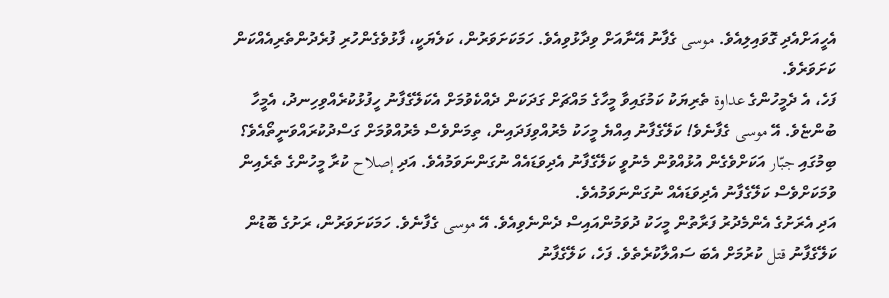އެހީއަށްއެދި ގޮވައިލިއެވެ. موسى ގެފާނު އޭނާއަށް ވިދާޅުވިއެވެ. ހަމަކަށަވަރުން، ކަލެޔަކީ، ފާޅުވެގެންހުރި ފުރެދުންތެރިއެއްކަން ކަށަވަރެވެ.
ފަހެ، އެ ދެމީހުންގެ عداوة ތެރިޔަކު ކަމުގައިވާ މީހާގެ މައްޗަށް ގަދަކަން ދެއްކެވުމަށް އެކަލޭގެފާނު ހީފުޅުކުރެއްވިހިނދު، އެމީހާ ބުންޏެވެ. އޭ موسى ގެފާނެވެ! ކަލޭގެފާނު އިއްޔެ މީހަކު މެރުއްވިފަދައިން، ތިމަންވެސް މެރުއްވުމަށް ގަސްދުކުރައްވަނީތޯއެވެ؟ ބިމުގައި جبّار އަކަށްވެގެން އުޅުއްވުން މެނުވީ ކަލޭގެފާނު އެދިވަޑައެއް ނުގަންނަވަމުއެވެ. އަދި إصلاح ކުރާ މީހުންގެ ތެރެއިން ވުމަކަށްވެސް ކަލޭގެފާނު އެދިވަޑައެއް ނުގަންނަވަމުއެވެ.
އަދި އެރަށުގެ އެންމެދުރު ފަރާތުން މީހަކު ދުވަމުންއައިސް ދެންނެވިއެވެ. އޭ موسى ގެފާނެވެ. ހަމަކަށަވަރުން، ރަށުގެ ބޮޑުން ކަލޭގެފާނު قتل ކުރުމަށް އެބަ ސައްލާކުރެތެވެ. ފަހެ، ކަލޭގެފާނު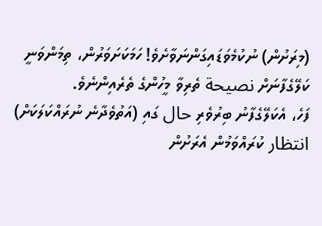(މިރަށުން) ނުކުމެވަޑައިގަންނަވާށެވެ! ހަމަކަށަވަރުން، ތިމަންވަނީ ކަލޭގެފާނަށް نصيحة ތެރިވާ މީހުންގެ ތެރެއިންނެވެ.
ފަހެ، އެކަލޭގެފާނު ބިރުވެރި حال ގައި (އަތުވެދާނެ ނުރައްކަލަކަށް) انتظار ކުރައްވަމުން އެރަށުން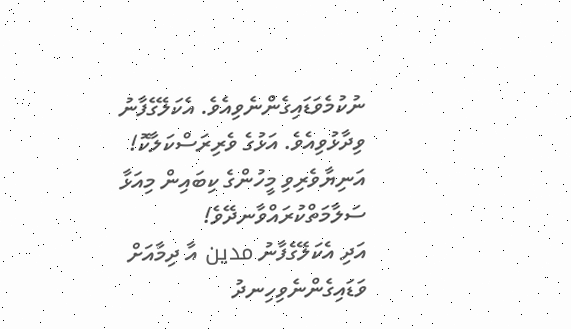ނުކުމެވަޑައިގެންނެވިއެވެ. އެކަލޭގެފާނު ވިދާޅުވިއެވެ. އަޅުގެ ވެރިރަސްކަލާކޮ! އަނިޔާވެރިވި މީހުންގެ ކިބައިން މިއަޅާ ސަލާމަތްކުރައްވާނދޭވެ!
އަދި އެކަލޭގެފާނު مدين އާ ދިމާއަށް ވަޑައިގެންނެވިހިނދު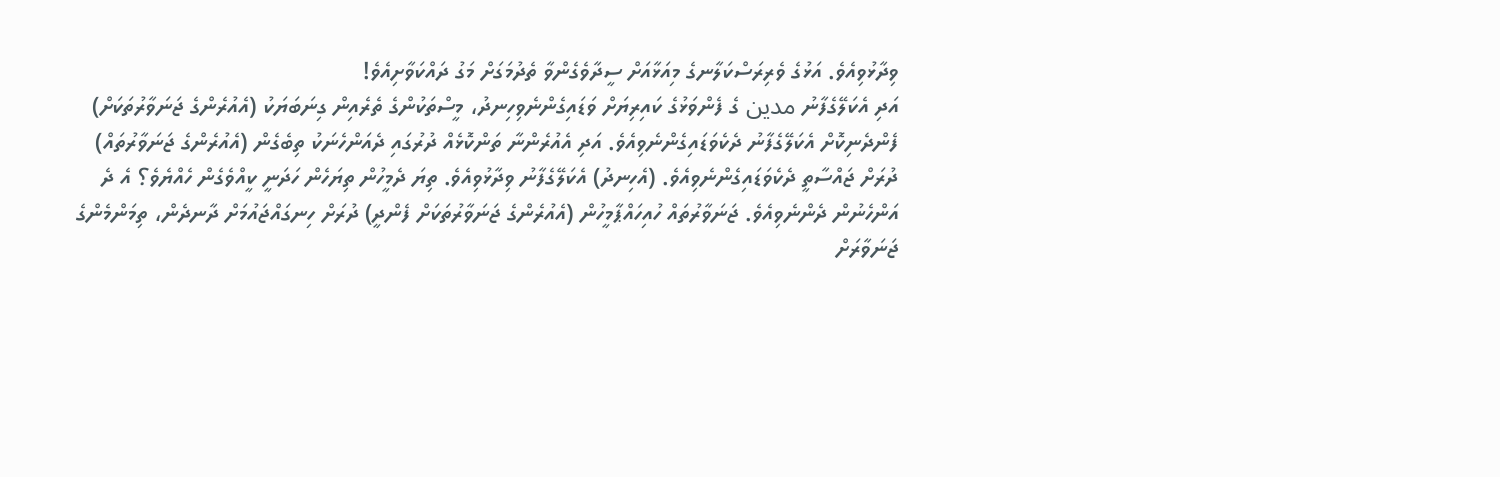ވިދާޅުވިއެވެ. އަޅުގެ ވެރިރަސްކަލާނގެ މިއަޅާއަށް ސީދާވެގެންވާ ތެދުމަގަށް މަގު ދައްކަވާށިއެވެ!
އަދި އެކަލޭގެފާނު مدين ގެ ފެންވަޅުގެ ކައިރިޔަށް ވަޑައިގެންނެވިހިނދު، މީސްތަކުންގެ ތެރެއިން ގިނަބަޔަކު (އެއުރެންގެ ޖަނަވާރުތަކަށް) ފެންދެނިކޮށް އެކަލޭގެފާނު ދެކެވަޑައިގެންނެވިއެވެ. އަދި އެއުރެންނާ ތަންކޮޅެއް ދުރުގައި ދެއަންހެނަކު ތިބެގެން (އެއުރެންގެ ޖަނަވާރުތައް) ދުރަށް ޖައްސާތީ ދެކެވަޑައިގެންނެވިއެވެ. (އެހިނދު) އެކަލޭގެފާނު ވިދާޅުވިއެވެ. ތިޔަ ދެމީހުން ތިޔަހެން ހަދަނީ ކީއްވެގެން ހެއްޔެވެ؟ އެ ދެ އަންހެނުން ދެންނެވިއެވެ. ޖަނަވާރުތައް ހުއިހައްޕާމީހުން (އެއުރެންގެ ޖަނަވާރުތަކަށް ފެންދީ) ދުރަށް ހިނގައްޖައުމަށް ދާނދެން، ތިމަންމެންގެ ޖަނަވާރަށް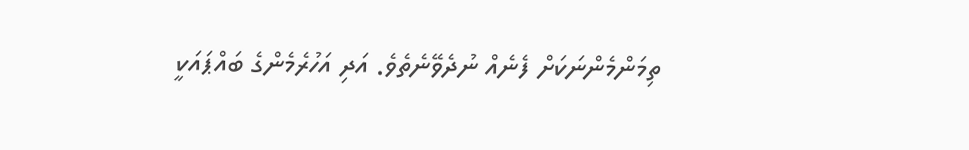ތިމަންމެންނަކަށް ފެނެއް ނުދެވޭނެތެވެ. އަދި އަހުރެމެންގެ ބައްޕައަކީ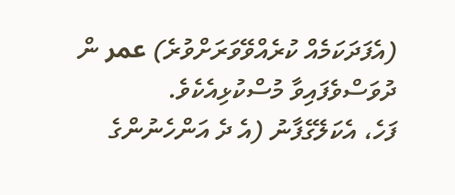(އެފަދަކަމެއް ކުރެއްވޭވަރަށްވުރެ) عمر ން ދުވަސްވެފައިވާ މުސްކުޅިއެކެވެ.
ފަހެ، އެކަލޭގެފާނު (އެ ދެ އަންހެނުންގެ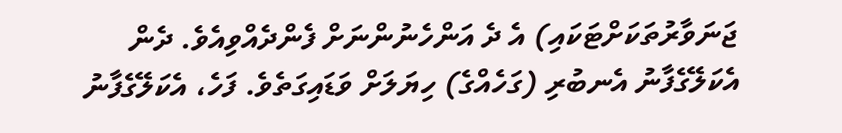ޖަނަވާރުތަކަށްޓަކައި) އެ ދެ އަންހެނުންނަށް ފެންދެއްވިއެވެ. ދެން އެކަލޭގެފާނު އެނބުރި (ގަހެއްގެ) ހިޔަލަށް ވަޑައިގަތެވެ. ފަހެ، އެކަލޭގެފާނު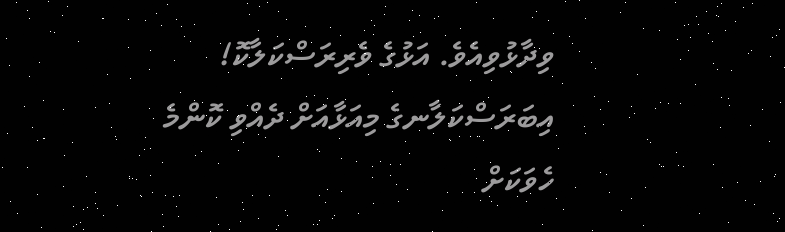ވިދާޅުވިއެވެ. އަޅުގެ ވެރިރަސްކަލާކޮ! އިބަރަސްކަލާނގެ މިއަޅާއަށް ދެއްވި ކޮންމެ ހެވަކަށް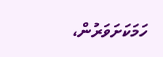ހަމަކަށަވަރުން،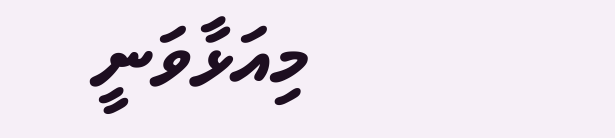މިއަޅާވަނީ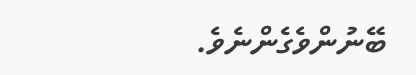ބޭނުންވެގެންނެވެ.